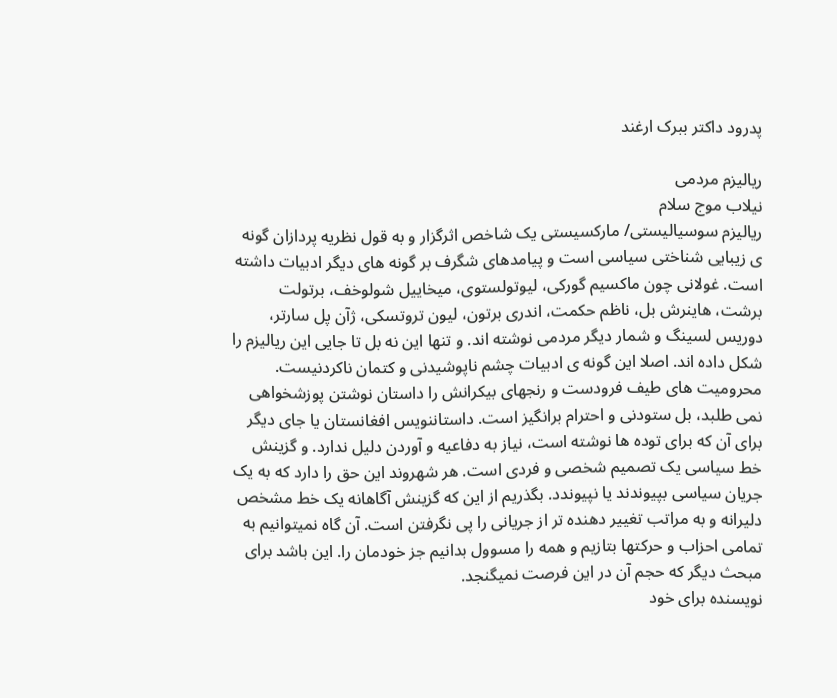پدرود داکتر ببرک ارغند

ریالیزم مردمی
نیلاب موج سلام
ریالیزم سوسیالیستی/ مارکسیستی یک شاخص اثرگزار و به قول نظریه پردازان گونه ی زیبایی شناختی سیاسی است و پیامدهای شگرف بر گونه های دیگر ادبیات داشته است. غولانی چون ماکسیم گورکی، لیوتولستوی، میخاییل شولوخف، برتولت برشت، هاینرش بل، ناظم حکمت، اندری برتون، لیون تروتسکی، ژآن پل سارتر، دوریس لسینگ و شمار دیگر مردمی نوشته اند. و تنها این نه بل تا جایی این ریالیزم را شکل داده اند. اصلا این گونه ی ادبیات چشم ناپوشیدنی و کتمان ناکردنیست.
محرومیت های طیف فرودست و رنجهای بیکرانش را داستان نوشتن پوزشخواهی نمی طلبد، بل ستودنی و احترام برانگیز است. داستاننویس افغانستان یا جای دیگر برای آن که برای توده ها نوشته است، نیاز به دفاعیه و آوردن دلیل ندارد. و گزینش خط سیاسی یک تصمیم شخصی و فردی است. هر شهروند این حق را دارد که به یک جریان سیاسی بپیوندند یا نپیوندد. بگذریم از این که گزینش آگاهانه یک خط مشخص دلیرانه و به مراتب تغییر دهنده تر از جریانی را پی نگرفتن است. آن گاه نمیتوانیم به تمامی احزاب و حرکتها بتازیم و همه را مسوول بدانیم جز خودمان را. این باشد برای مبحث دیگر که حجم آن در این فرصت نمیگنجد.
نویسنده برای خود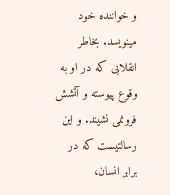و خواننده خود مینویسد. بخاطر انقلابی که در او به وقوع پیوسته و آتشش فرونمی نشیند. و این رسالتیست که در برابر انسان،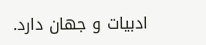ادبیات و جهان دارد.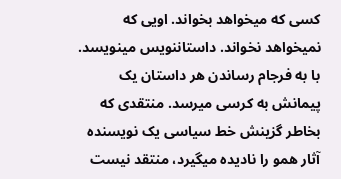کسی که میخواهد بخواند. اویی که نمیخواهد نخواند. داستاننویس مینویسد. با به فرجام رساندن هر داستان یک پیمانش به کرسی میرسد. منتقدی که بخاطر گزینش خط سیاسی یک نویسنده آثار همو را نادیده میگیرد، منتقد نیست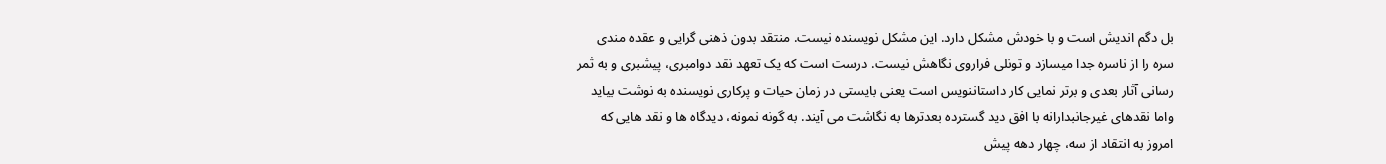بل دگم اندیش است و با خودش مشکل دارد. این مشکل نویسنده نیست. منتقد بدون ذهنی گرایی و عقده مندی سره را از ناسره جدا میسازد و تونلی فراروی نگاهش نیست. درست است که یک تعهد نقد دوامبری، پیشبری و به ثمر رسانی آثار بعدی و برتر نمایی کار داستاننویس است یعنی بایستی در زمان حیات و پرکاری نویسنده به نوشت بیاید واما نقدهای غیرجانبدارانه با افق دید گسترده بعدترها به نگاشت می آیند. به گونه نمونه، دیدگاه ها و نقد هایی که امروز به انتقاد از سه، چهار دهه پیش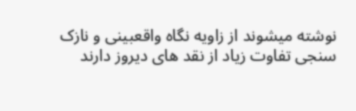نوشته میشوند از زاویه نگاه واقعبینی و نازک سنجی تفاوت زیاد از نقد های دیروز دارند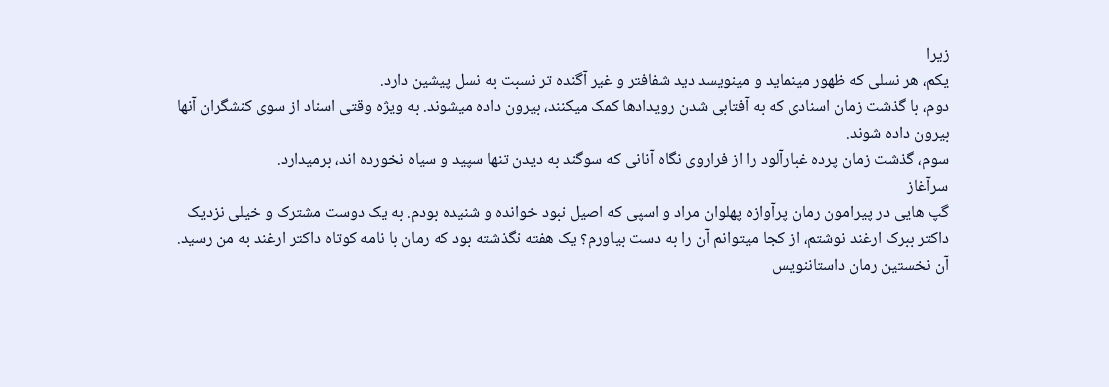زیرا
یکم، هر نسلی که ظهور مینماید و مینویسد دید شفافتر و غیر آگنده تر نسبت به نسل پیشین دارد.
دوم، با گذشت زمان اسنادی که به آفتابی شدن رویدادها کمک میکنند، بیرون داده میشوند. به ویژه وقتی اسناد از سوی کنشگران آنها بیرون داده شوند.
سوم، گذشت زمان پرده غبارآلود را از فراروی نگاه آنانی که سوگند به دیدن تنها سپید و سیاه نخورده اند، برمیدارد.
سرآغاز
گپ هایی در پیرامون رمان پرآوازه پهلوان مراد و اسپی که اصیل نبود خوانده و شنیده بودم. به یک دوست مشترک و خیلی نزدیک داکتر ببرک ارغند نوشتم، از کجا میتوانم آن را به دست بیاورم؟ یک هفته نگذشته بود که رمان با نامه کوتاه داکتر ارغند به من رسید. آن نخستین رمان داستاننویس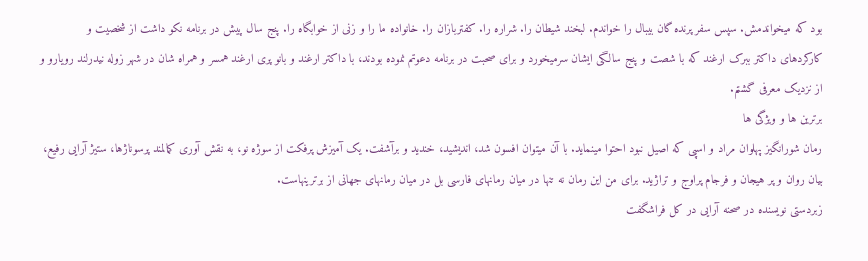بود که میخواندمش. سپس سفر پرنده گان بیبال را خواندم. لبخند شیطان را. شراره را. کفتربازان را. خانواده ما را و زنی از خوابگاه را. پنج سال پیش در برنامه نکو داشت از شخصیت و کارکردهای داکتر ببرک ارغند که با شصت و پنج سالگی ایشان سرمیخورد و برای صحبت در برنامه دعوتم نموده بودند، با داکتر ارغند و بانو پری ارغند همسر و همراه شان در شهر زوله نیدرلند رویارو و از نزدیک معرفی گشتم.
برترین ها و ویژگی ها
رمان شورانگیز پهلوان مراد و اسپی که اصیل نبود احتوا مینماید. با آن میتوان افسون شد، اندیشید، خندید و برآشفت. یک آمیزش پرفکت از سوژه نو، به نقش آوری کمالمند پرسوناژها، ستیژ آرایی رفیع، بیان روان و پر هیجان و فرجام پراوج و تراژید. برای من این رمان نه تنها در میان رمانهای فارسی بل در میان رمانهای جهانی از برترینهاست.
زبردستی نویسنده در صحنه آرایی در کل فراشگفت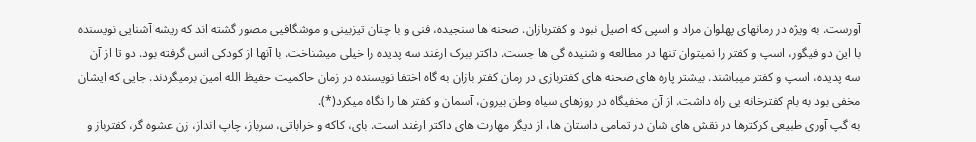آورست. به ویژه در رمانهای پهلوان مراد و اسپی که اصیل نبود و کفتربازان. صحنه ها سنجیده، فنی و با چنان تیزبینی و موشگافیی مصور گشته اند که ریشه آشنایی نویسنده با این دو فیگور، اسپ و کفتر را نمیتوان تنها در مطالعه و شنیده گی ها جست. داکتر ببرک ارغند سه پدیده را خیلی میشناخت. با آنها از کودکی انس گرفته بود. دو تا از آن سه پدیده، اسپ و کفتر میباشند. بیشتر پاره های صحنه های کفتربازی در رمان کفتر بازان به گاه اختفا نویسنده در زمان حاکمیت حفیظ الله امین برمیگردند. جایی که ایشان مخفی بود به بام کفترخانه یی راه داشت. از آن مخفیگاه در روزهای سیاه وطن بیرون، آسمان و کفتر ها را نگاه میکرد(*).
به گپ آوری طبیعی کرکترها در نقش های شان در تمامی داستان ها، از دیگر مهارت های داکتر ارغند است. بای، کاکه و خراباتی، سرباز، چاپ انداز، زن عشوه گر، کفترباز و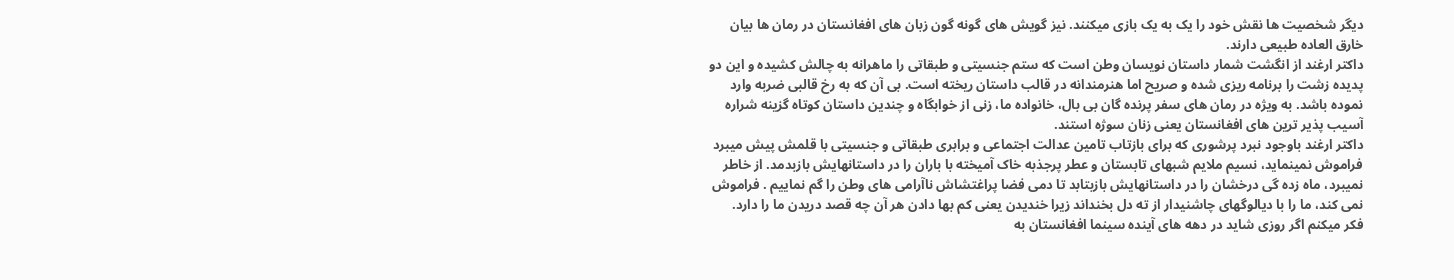دیگر شخصیت ها نقش خود را یک به یک بازی میکنند. نیز گویش های گونه گون زبان های افغانستان در رمان ها بیان خارق العاده طبیعی دارند.
داکتر ارغند از انگشت شمار داستان نویسان وطن است که ستم جنسیتی و طبقاتی را ماهرانه به چالش کشیده و این دو پدیده زشت را برنامه ریزی شده و صریح اما هنرمندانه در قالب داستان ریخته است. بی آن که به رخ قالبی ضربه وارد نموده باشد. به ویژه در رمان های سفر پرنده گان بی بال، خانواده ما، زنی از خوابگاه و چندین داستان کوتاه گزینه شراره آسیب پذیر ترین های افغانستان یعنی زنان سوژه استند.
داکتر ارغند باوجود نبرد پرشوری که برای بازتاب تامین عدالت اجتماعی و برابری طبقاتی و جنسیتی با قلمش پیش میبرد فراموش نمینماید، نسیم ملایم شبهای تابستان و عطر پرجذبه خاک آمیخته با باران را در داستانهایش بازبدمد. از خاطر نمیبرد، ماه زده گی درخشان را در داستانهایش بازبتابد تا دمی فضا پراغتشاش ناآرامی های وطن را گم نماییم . فراموش نمی کند، ما را با دیالوگهای چاشنیدار از ته دل بخنداند زیرا خندیدن یعنی کم بها دادن هر آن چه قصد دریدن ما را دارد.
فکر میکنم اگر روزی شاید در دهه های آینده سینما افغانستان به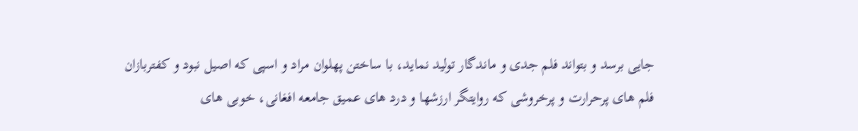جایی برسد و بتواند فلم جدی و ماندگار تولید نماید، با ساختن پهلوان مراد و اسپی که اصیل نبود و کفتربازان فلم های پرحرارت و پرخروشی که روایتگر ارزشها و درد های عمیق جامعه افغانی، خوبی های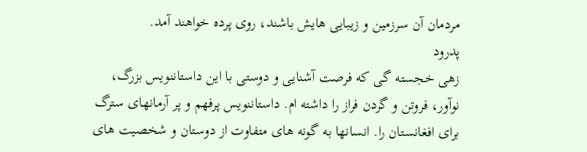مردمان آن سرزمین و زیبایی هایش باشند، روی پرده خواهند آمد.
پدرود
زهی خجسته گی که فرصت آشنایی و دوستی با این داستاننویس بزرگ، نوآور، فروتن و گردن فراز را داشته ام. داستاننویس پرفهم و پر آرمانهای سترگ برای افغانستان را. انسانها به گونه های متفاوت از دوستان و شخصیت های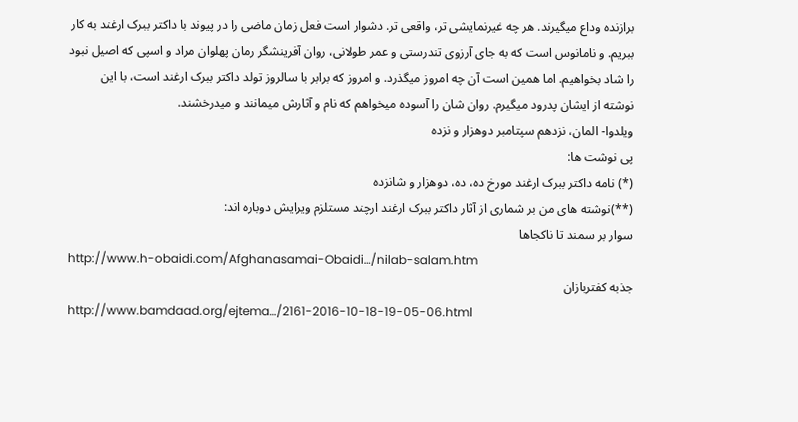برازنده وداع میگیرند. هر چه غیرنمایشی تر، واقعی تر. دشوار است فعل زمان ماضی را در پیوند با داکتر ببرک ارغند به کار ببریم. و نامانوس است که به جای آرزوی تندرستی و عمر طولانی، روان آفرینشگر رمان پهلوان مراد و اسپی که اصیل نبود را شاد بخواهیم. اما همین است آن چه امروز میگذرد. و امروز که برابر با سالروز تولد داکتر ببرک ارغند است، با این نوشته از ایشان پدرود میگیرم. روان شان را آسوده میخواهم که نام و آثارش میمانند و میدرخشند.
ویلدوا- المان، نزدهم سپتامبر دوهزار و نزده
پی نوشت ها:
(*) نامه داکتر ببرک ارغند مورخ ده، ده، دوهزار و شانزده
(**)نوشته های من بر شماری از آثار داکتر ببرک ارغند ارچند مستلزم ویرایش دوباره اند:
سوار بر سمند تا ناکجاها
http://www.h-obaidi.com/Afghanasamai-Obaidi…/nilab-salam.htm
جذبه کفتربازان
http://www.bamdaad.org/ejtema…/2161-2016-10-18-19-05-06.html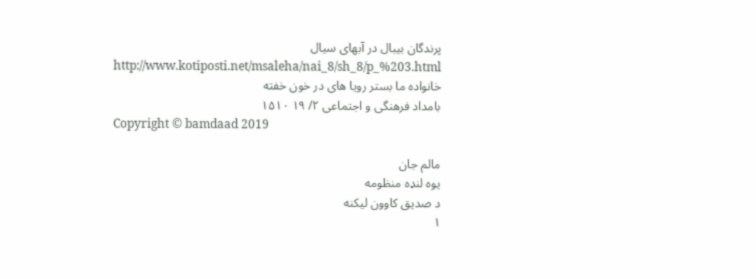پرندگان بیبال در آبهای سیال
http://www.kotiposti.net/msaleha/nai_8/sh_8/p_%203.html
خانواده ما بستر رویا های در خون خفته
بامداد فرهنگی و اجتماعی ۲/ ۱۹ ۱۵۱۰
Copyright © bamdaad 2019

مالم جان
یوه لنډه منظومه
د صدیق کاوون لیکنه
۱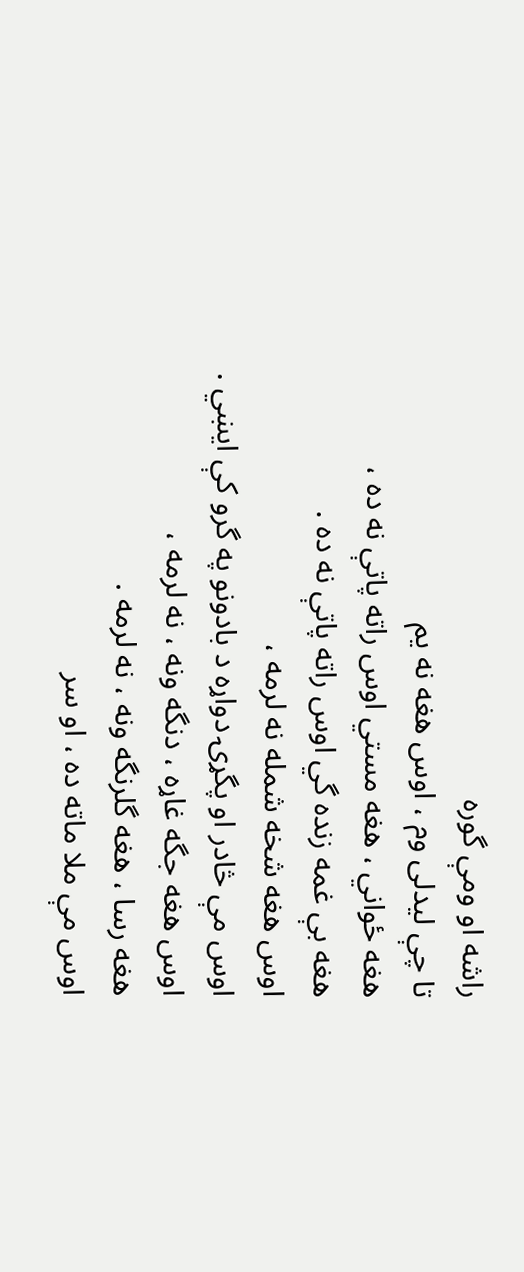راشه او ومې گوره
تا چې ليدلی وم ، اوس هغه نه يم
هغه ځواني ، هغه مستي اوس راته پاتې نه ده ،
هغه بې غمه زنده گي اوس راته پاتې نه ده .
اوس هغه شخه شمله نه لرمه ،
اوس مې څادر او پگړۍ دواړه د بادونو په گرو کې ايښي .
اوس هغه جگه غاړه ، دنگه ونه ، نه لرمه ،
هغه رسا ، هغه گلرنگه ونه ، نه لرمه .
اوس مې ملا ماته ده ، او سر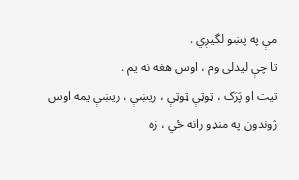مې په پښو لگيږي .
تا چې ليدلی وم ، اوس هغه نه يم .
تيت او پَرَک ، ټوټې ټوټې ، ريښې ، ريښې يمه اوس
ژوندون په منډو رانه ځي ، زه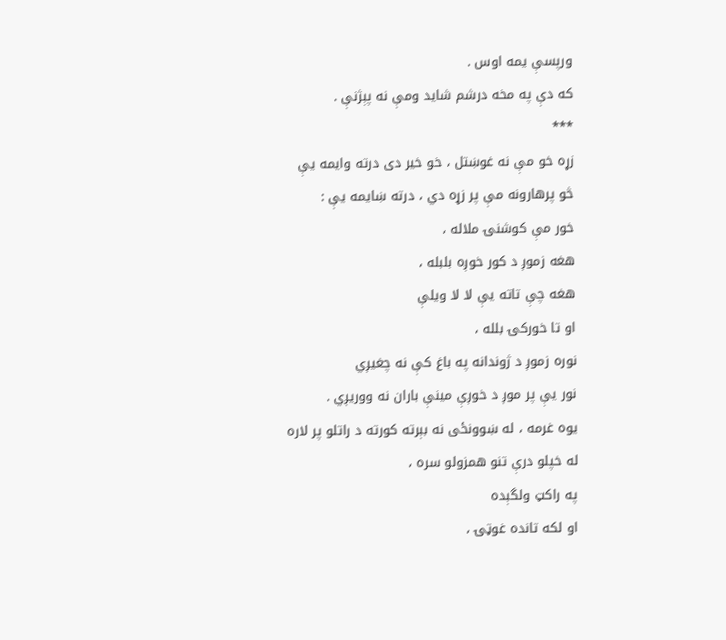ورپسې يمه اوس .
که دې په مخه درشم شايد ومې نه پېژنې .
***
زړه خو مې نه غوښتل ، خو خير دی درته وايمه يې
څو پرهارونه مې پر زړه دي ، درته ښايمه يې :
خور مې کوشنۍ ملاله ،
هغه زموږ د کور خوږه بلبله ،
هغه چې تاته يې لا لا ويلې
او تا خورکۍ بلله ،
نوره زموږ د ژوندانه په باغ کې نه چغيږي
نور يې پر موږ د خوږې مينې باران نه ووريږي .
يوه غرمه ، له ښوونځی نه بېرته کورته د راتلو پر لاره
له خپلو درې تنو همزولو سره ،
په راکټ ولگېده
او لکه تانده غوټۍ ،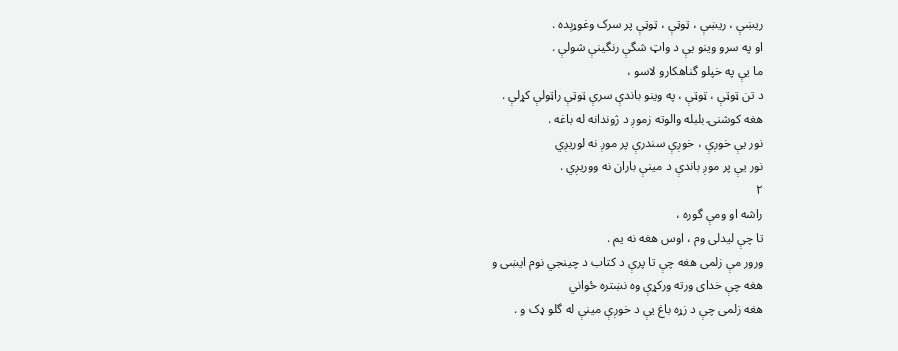ريښې ، ريښې ، ټوټې ، ټوټې پر سرک وغوړېده .
او په سرو وينو يې د واټ شگې رنگينې شولې .
ما يې په خپلو گناهکارو لاسو ،
د تن ټوټې ، ټوټې ، په وينو باندې سرې ټوټې راټولې کړلې .
هغه کوشنۍ بلبله والوته زموږ د ژوندانه له باغه .
نور يې خوږې ، خوږې سندرې پر موږ نه لوريږي
نور يې پر موږ باندې د مينې باران نه ووريږي .
۲
راشه او ومې گوره ،
تا چې ليدلی وم ، اوس هغه نه يم .
ورور مې زلمی هغه چې تا پرې د کتاب د چينجي نوم ايښی و
هغه چې خدای ورته ورکړې وه نښتره ځواني
هغه زلمی چې د زړه باغ يې د خوږې مينې له گلو ډک و .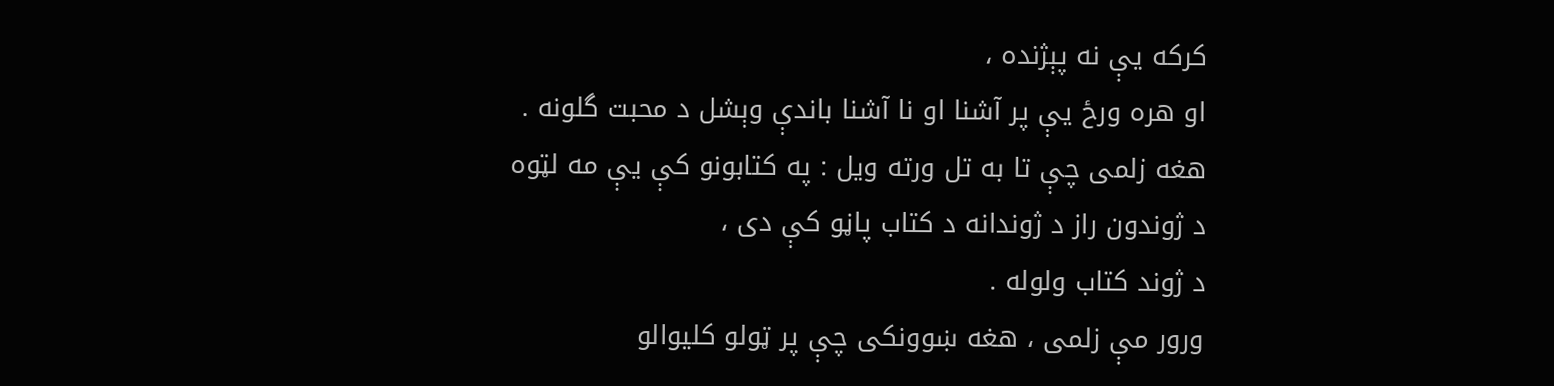کرکه يې نه پېژنده ،
او هره ورځ يې پر آشنا او نا آشنا باندې وېشل د محبت گلونه .
هغه زلمی چې تا به تل ورته ويل : په کتابونو کې يې مه لټوه
د ژوندون راز د ژوندانه د کتاب پاڼو کې دی ،
د ژوند کتاب ولوله .
ورور مې زلمی ، هغه ښوونکی چې پر ټولو کليوالو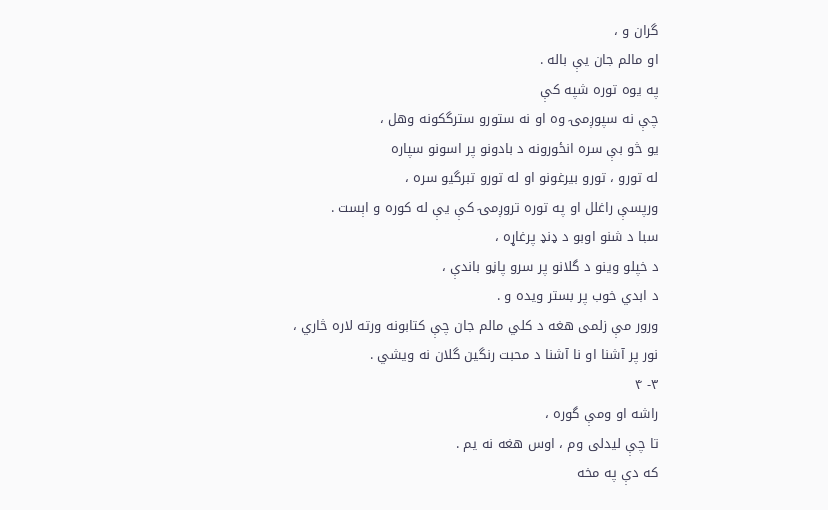گران و ،
او مالم جان يې باله .
په يوه توره شپه کې
چې نه سپوږمۍ وه او نه ستورو سترگکونه وهل ،
يو څو بې سره انځورونه د بادونو پر اسونو سپاره
له تورو ، تورو بيرغونو او له تورو تبرگيو سره ،
ورپسې راغلل او په توره تروږمۍ کې يې له کوره و اېست .
سبا د شنو اوبو د ډنډ پرغاړه ،
د خپلو وينو د گلانو پر سرو پاڼو باندې ،
د ابدي خوب پر بستر ويده و .
ورور مې زلمی هغه د کلي مالم جان چې کتابونه ورته لاره څاري ،
نور پر آشنا او نا آشنا د محبت رنگين گلان نه ويشي .
۳- ۴
راشه او ومې گوره ،
تا چې ليدلی وم ، اوس هغه نه يم .
که دې په مخه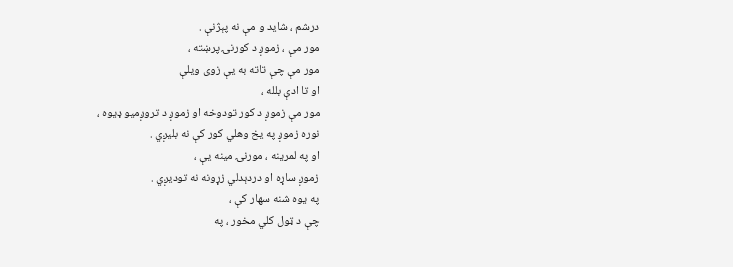درشم ، شايد و مې نه پېژنې .
مور مې ، زموږ د کورنۍ پرښته ،
مور مې چې تاته به يې زوی ويلې
او تا ادې بلله ،
مور مې زموږ د کور تودوخه او زموږ د تروږميو ډيوه ،
نوره زموږ په يخ وهلي کور کې نه بليږي .
او په لمرينه ، مورنۍ مينه يې ،
زموږ ساړه او دردېدلي زړونه نه توديږي .
په يوه شنه سهار کې ،
چې د ټول کلي مخور ، په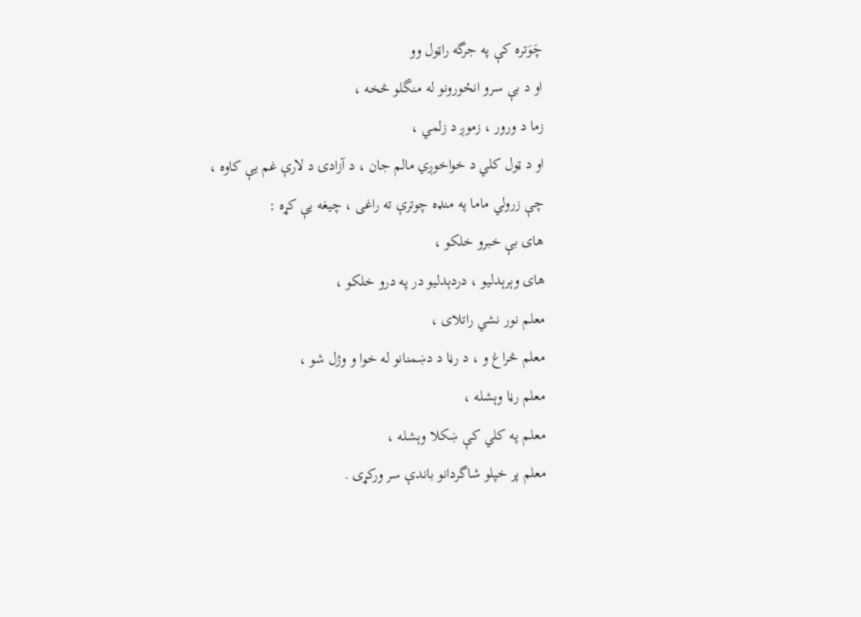چَوَتره کې په جرگه راټول وو
او د بې سرو انځورونو له منگلو څخه ،
زما د ورور ، زموږ د زلمي ،
او د ټول کلي د خواخوږي مالم جان ، د آزادۍ د لارې غم يې کاوه ،
چې زرولي ماما په منډه چوترې ته راغی ، چيغه يې کړه :
های بې خبرو خلکو ،
های وېرېدليو ، دردېدليو در په درو خلکو ،
معلم نور نشي راتلای ،
معلم څراغ و ، د رڼا د دښمنانو له خوا و وژل شو ،
معلم رڼا وېشله ،
معلم په کلي کې ښکلا وېشله ،
معلم پر خپلو شاگردانو باندې سر ورکړی .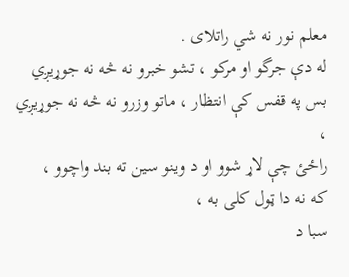معلم نور نه شي راتلای .
له دې جرگو او مرکو ، تشو خبرو نه څه نه جوړيږي
بس په قفس کې انتظار ، ماتو وزرو نه څه نه جوړيږي ،
راځئ چې لاړ شوو او د وينو سين ته بند واچوو ،
که نه دا ټول کلی به ،
سبا د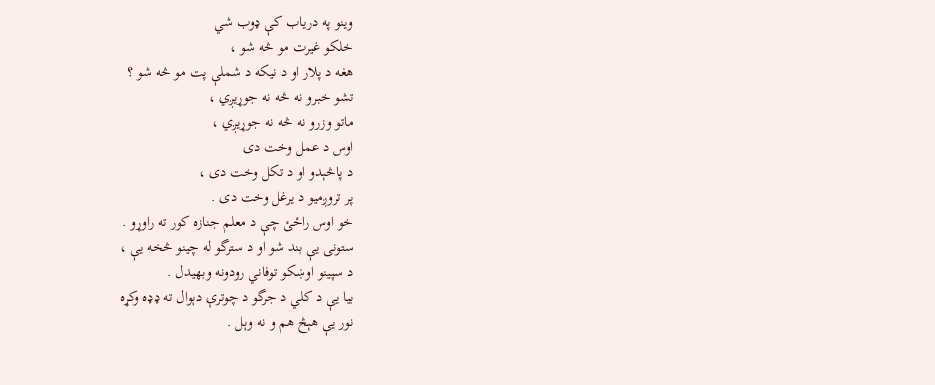وينو په درياب کې ډوب شي
خلکو غيرت مو څه شو ،
هغه د پلار او د نيکه د شملې پت مو څه شو ؟
تشو خبرو نه څه نه جوړيږي ،
ماتو وزرو نه څه نه جوړيږي ،
اوس د عمل وخت دی
د پاڅېدو او د تکل وخت دی ،
پر تروږميو د يرغل وخت دی .
خو اوس راځئ چې د معلم جنازه کور ته راوړو .
ستونی يې بند شو او د سترگو له چينو څخه يې ،
د سپينو اوښکو توفاني رودونه وبهيدل .
بيا يې د کلي د جرگو د چوترې دېوال ته ډډه وکړه
نور يې هېڅ هم و نه وېل .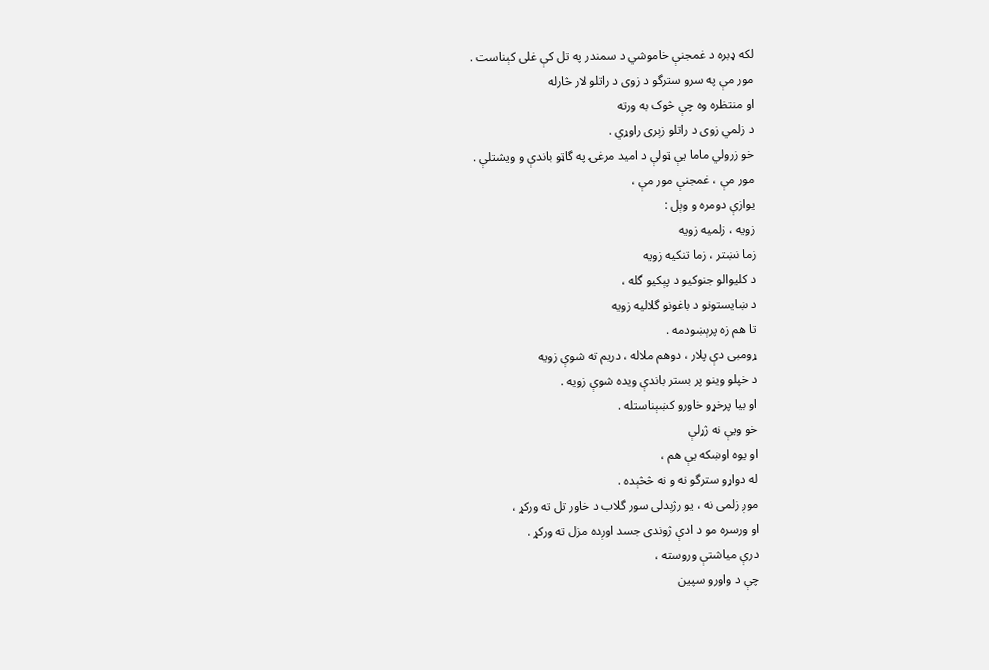لکه ډبره د غمجنې خاموشي د سمندر په تل کې غلی کېناست .
مور مې په سرو سترگو د زوی د راتلو لار څارله
او منتظره وه چې څوک به ورته
د زلمي زوی د راتلو زېری راوړي .
خو زرولي ماما يې ټولې د اميد مرغۍ په گاټو باندې و ويشتلې .
مور مې ، غمجنې مور مې ،
يوازې دومره و وېل :
زويه ، زلميه زويه
زما نښتر ، زما تنکيه زويه
د کليوالو جنوکيو د پېکيو گله ،
د ښايستونو د باغونو گلاليه زويه
تا هم زه پرېښودمه .
ړومبی دې پلار ، دوهم ملاله ، دريم ته شوې زويه
د خپلو وينو پر بستر باندې ويده شوې زويه .
او بيا پرخړو خاورو کښېناستله .
خو ويې نه ژړلې
او يوه اوښکه يې هم ،
له دواړو سترگو نه و نه څڅېده .
موږ زلمی نه ، يو رژېدلی سور گلاب د خاور تل ته ورکړ ،
او ورسره مو د ادې ژوندی جسد اوږده مزل ته ورکړ .
درې مياشتې وروسته ،
چې د واورو سپين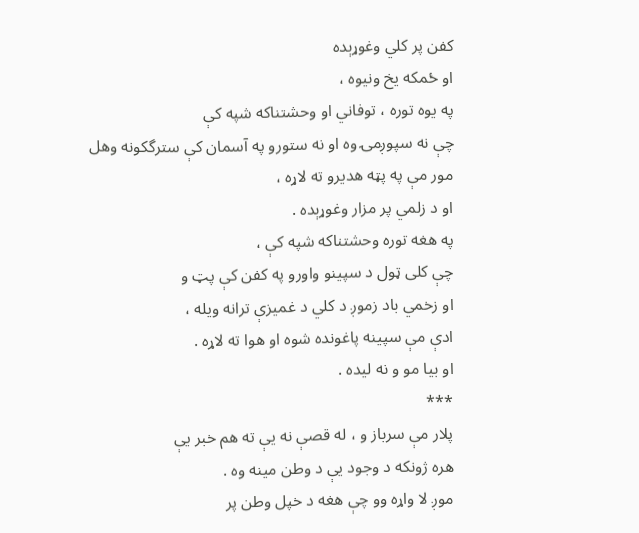کفن پر کلي وغوړېده
او ځمکه يخ ونيوه ،
په يوه توره ، توفاني او وحشتناکه شپه کې
چې نه سپوږمۍ وه او نه ستورو په آسمان کې سترگکونه وهل
مور مې په پټه هديرو ته لاړه ،
او د زلمي پر مزار وغوړېده .
په هغه توره وحشتناکه شپه کې ،
چې کلی ټول د سپينو واورو په کفن کې پټ و
او زخمي باد زموږ د کلي د غميزې ترانه ويله ،
ادې مې سپينه پاغونده شوه او هوا ته لاړه .
او بيا مو و نه ليده .
***
پلار مې سرباز و ، له قصې نه يې ته هم خبر يې
هره ژونکه د وجود يې د وطن مينه وه .
موږ لا واړه وو چې هغه د خپل وطن پر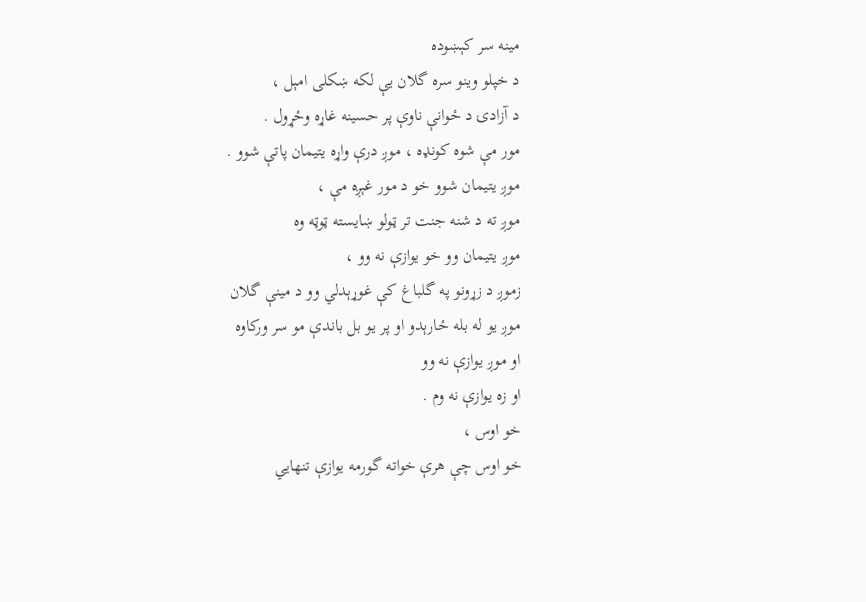مينه سر کېښوده
د خپلو وينو سره گلان يې لکه ښکلی امېل ،
د آزادۍ د ځوانې ناوې پر حسينه غاړه وځړول .
مور مې شوه کونډه ، موږ درې واړه يتيمان پاتې شوو .
موږ يتيمان شوو خو د مور غېږه مې ،
موږ ته د شنه جنت تر ټولو ښايسته ټوټه وه
موږ يتيمان وو خو يوازې نه وو ،
زموږ د زړونو په گلباغ کې غوړېدلي وو د مينې گلان
موږ يو له بله ځارېدو او پر يو بل باندې مو سر ورکاوه
او موږ يوازې نه وو
او زه يوازې نه وم .
خو اوس ،
خو اوس چې هرې خواته گورمه يوازې تنهايي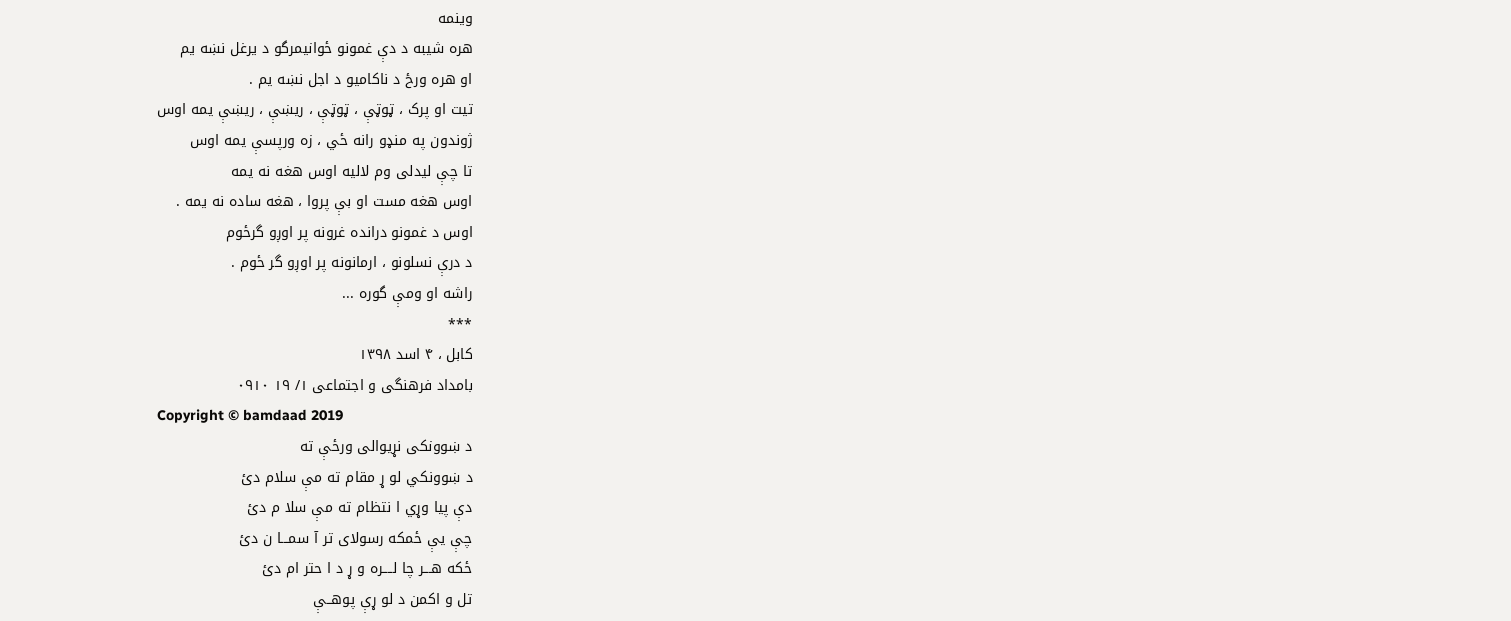وينمه
هره شيبه د دې غمونو ځوانيمرگو د يرغل نښه يم
او هره ورځ د ناکاميو د اجل نښه يم .
تيت او پرک ، ټوټې ، ټوټې ، ريښې ، ريښې يمه اوس
ژوندون په منډو رانه ځي ، زه ورپسې يمه اوس
تا چې ليدلی وم لاليه اوس هغه نه يمه
اوس هغه مست او بې پروا ، هغه ساده نه يمه .
اوس د غمونو درانده غرونه پر اوږو گرځوم
د درې نسلونو ، ارمانونه پر اوږو گر ځوم .
راشه او ومې گوره ...
***
کابل ، ۴ اسد ۱۳۹۸
بامداد فرهنگی و اجتماعی ۱/ ۱۹ ۰۹۱۰
Copyright © bamdaad 2019
د ښوونکی نړیوالی ورځې ته
د ښوونکي لو ړ مقام ته مې سلام دئ
دې پیا وړي ا نتظام ته مې سلا م دئ
چې یې ځمکه رسولای تر آ سمـــا ن دئ
ځکه هـــر چا لــــره و ړ د ا حتر ام دئ
تل و اکمن د لو ړې پوهــې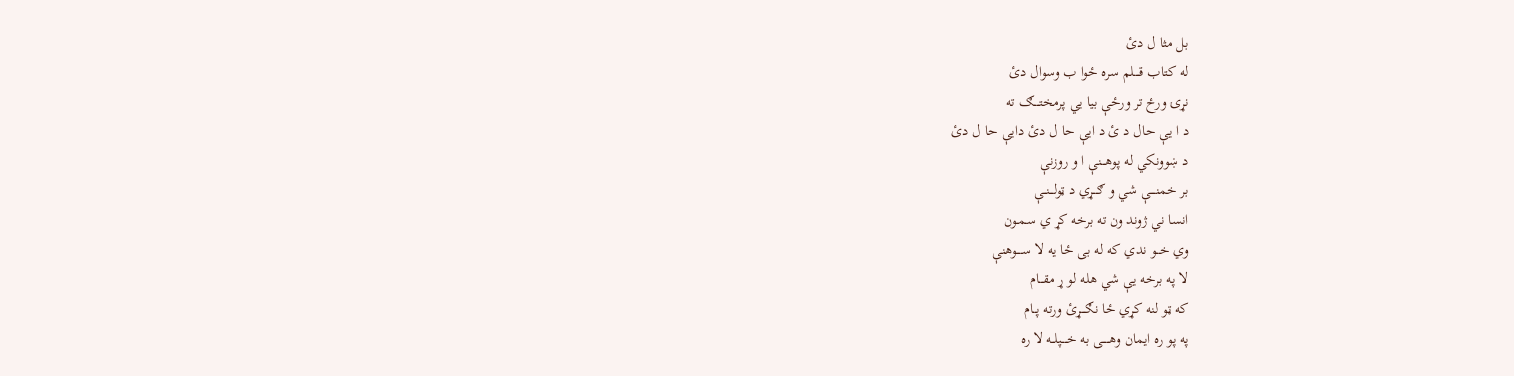بل مثا ل دئ
له کتاب قــــلم سره ځوا ب وسوال دئ
نړۍ ورځ تر ورځې بیا یي پرمختــــګ ته
د ا یې حال د ئ د ایې حا ل دئ دایې حا ل دئ
د ښوونکي له پوهـــنې ا و روزنې
بر خمنــــې شي و ګـــړي د ټولـــنــې
انسا ني ژوند ون ته برخه کړ ي سـمـون
وي خـــو ندي که له بی ځا یه لا ســــوهنې
لا په برخه یې شي هله لو ړ مقـــام
که ټو لنه کړي ځا نګــــړئ ورته پــام
په پو ره ایمان وهـــــی به خــــپلــه لا ره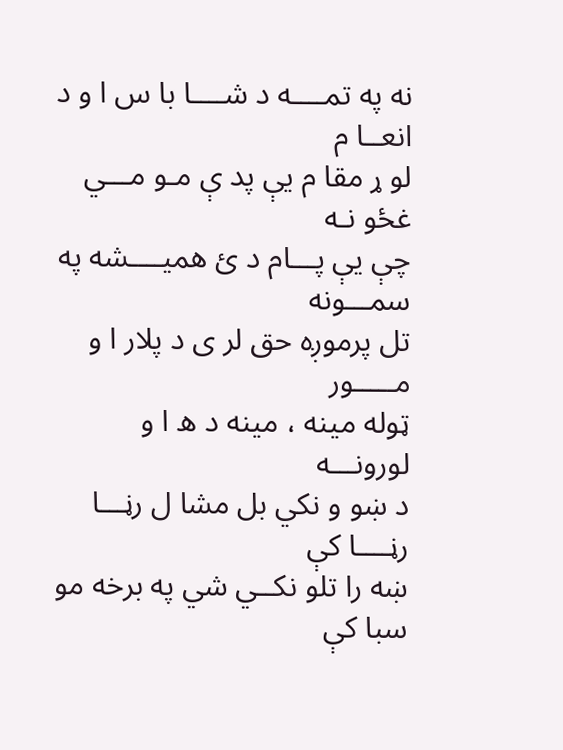نه په تمــــه د شــــا با س ا و د انعــا م
لو ړ مقا م يې پد ې مـو مـــي غځو نـه
چې یې پـــام د ئ همیــــشه په سمـــونه
تل پرموږه حق لر ی د پلار ا و مـــــور
ټوله مینه ، مینه د ه ا و لورونـــه
د ښو و نکي بل مشا ل رڼـــا رڼــــا کې
ښه را تلو نکــي شي په برخه مو سبا کې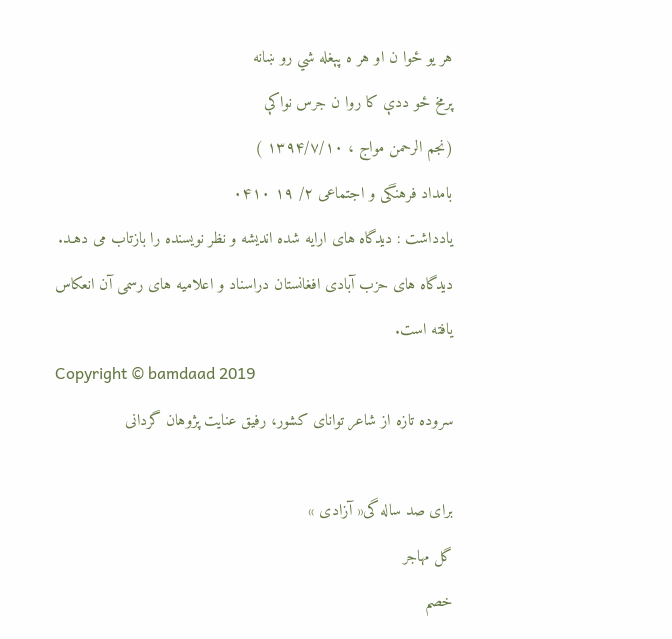هر یو ځوا ن او هر ه پېغله شي رو ښانه
پرمخ ځو ددې کا روا ن جرس نواکې
(نجم الرحمن مواج ، ۱۳۹۴/۷/۱۰ )
بامداد فرهنگی و اجتماعی ۲/ ۱۹ ۰۴۱۰
یادداشت : دیدگاه های ارایه شده اندیشه و نظر نویسنده را بازتاب می دهـد. دیدگاه های حزب آبادی افغانستان دراسناد و اعلامیه های رسمی آن انعکاس یافته است.
Copyright © bamdaad 2019
سروده تازه از شاعر توانای کشور، رفیق عنایت پژوهان گردانی

برای صد ساله گی« آزادی »
گل مهاجر
خصم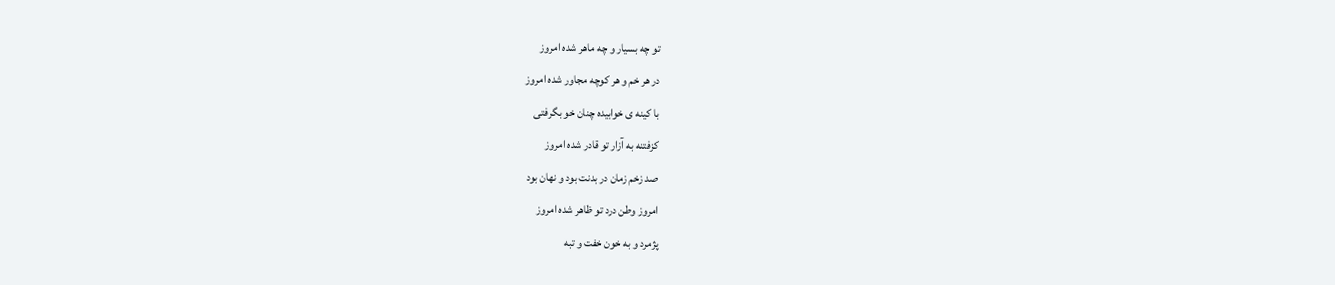تو چه بسیار و چه ماهر شده امروز
در هر خم و هر کوچه مجاور شده امروز
با کینه ی خوابیده چنان خو بگرفتی
کزفتنه به آزار تو قادر شده امروز
صد زخم زمان در بدنت بود و نهان بود
امروز وطن درد تو ظاهر شده امروز
پژمرد و به خون خفت و تبه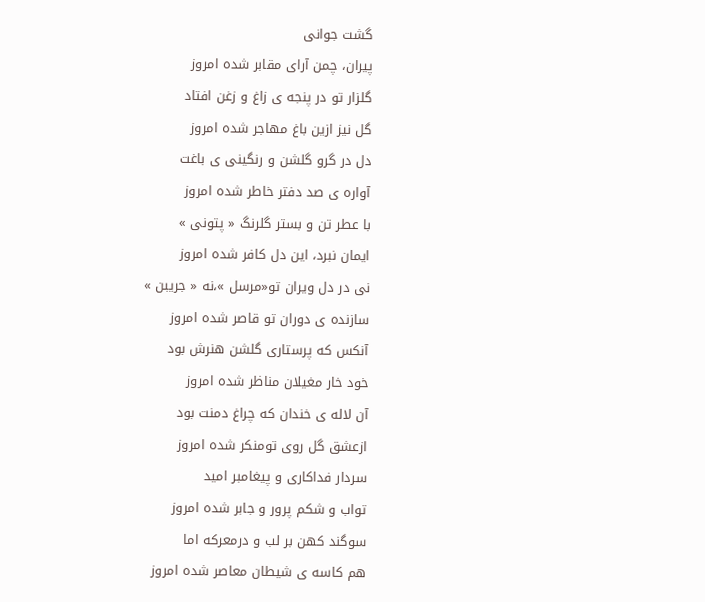گشت جوانی
پیران، چمن آرای مقابر شده امروز
گلزار تو در پنجه ی زاغ و زغن افتاد
گل نیز ازین باغ مهاجر شده امروز
دل در گرو گلشن و رنگینی ی باغت
آواره ی صد دفتر خاطر شده امروز
با عطر تن و بستر گلرنگ « پتونی »
ایمان نبرد، این دل کافر شده امروز
نی در دل ویران تو«مرسل »،نه « جریبن »
سازنده ی دوران تو قاصر شده امروز
آنکس که پرستاری گلشن هنرش بود
خود خار مغیلان مناظر شده امروز
آن لاله ی خندان که چراغ دمنت بود
ازعشق گل روی تومنکر شده امروز
سردار فداکاری و پیغامبر امید
تواب و شکم پرور و جابر شده امروز
سوگند کهن بر لب و درمعرکه اما
هم کاسه ی شیطان معاصر شده امروز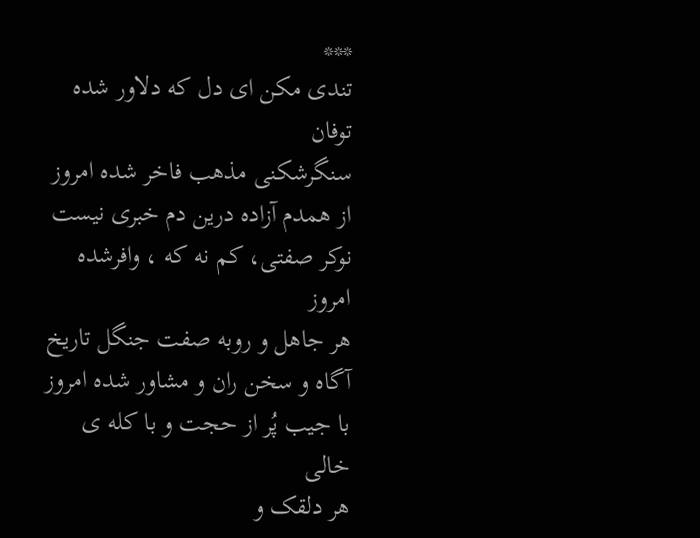***
تندی مکن ای دل که دلاور شده توفان
سنگرشکنی مذهب فاخر شده امروز
از همدم آزاده درین دم خبری نیست
نوکر صفتی، کم نه که ، وافرشده امروز
هر جاهل و روبه صفت جنگل تاریخ
آگاه و سخن ران و مشاور شده امروز
با جیب پُر از حجت و با کله ی خالی
هر دلقک و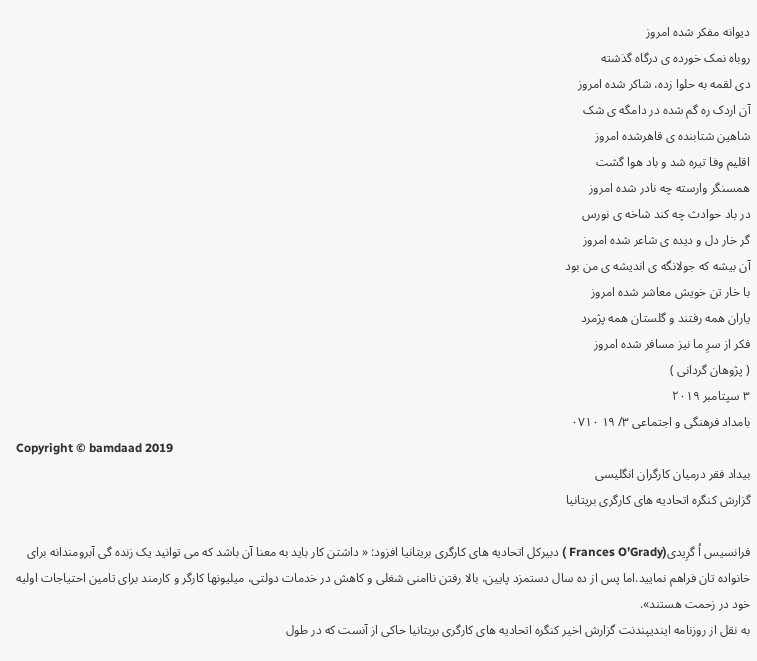دیوانه مفکر شده امروز
روباه نمک خورده ی درگاه گذشته
دی لقمه به حلوا زده، شاکر شده امروز
آن اردک ره گم شده در دامگه ی شک
شاهین شتابنده ی قاهرشده امروز
اقلیم وفا تیره شد و باد هوا گشت
همسنگر وارسته چه نادر شده امروز
در باد حوادث چه کند شاخه ی نورس
گر خار دل و دیده ی شاعر شده امروز
آن بیشه که جولانگه ی اندیشه ی من بود
با خار تن خویش معاشر شده امروز
یاران همه رفتند و گلستان همه پژمرد
فکر از سرِ ما نیز مسافر شده امروز
( پژوهان گردانی )
۳ سپتامبر ۲۰۱۹
بامداد فرهنگی و اجتماعی ۳/ ۱۹ ۰۷۱۰
Copyright © bamdaad 2019
بیداد فقر درمیان کارگران انگلیسی
گزارش کنگره اتحادیه های کارگری بریتانیا

فرانسیس اُ گرِیدی(Frances O’Grady ) دبیرکل اتحادیه های کارگری بریتانیا افزود: « داشتن کار باید به معنا آن باشد که می توانید یک زنده گی آبرومندانه برای خانواده تان فراهم نمایید.اما پس از ده سال دستمزد پایین، بالا رفتن ناامنی شغلی و کاهش در خدمات دولتی، میلیونها کارگر و کارمند برای تامین احتیاجات اولیه خود در زحمت هستند».
به نقل از روزنامه ایندیپندنت گزارش اخیر کنگره اتحادیه های کارگری بریتانیا حاکی از آنست که در طول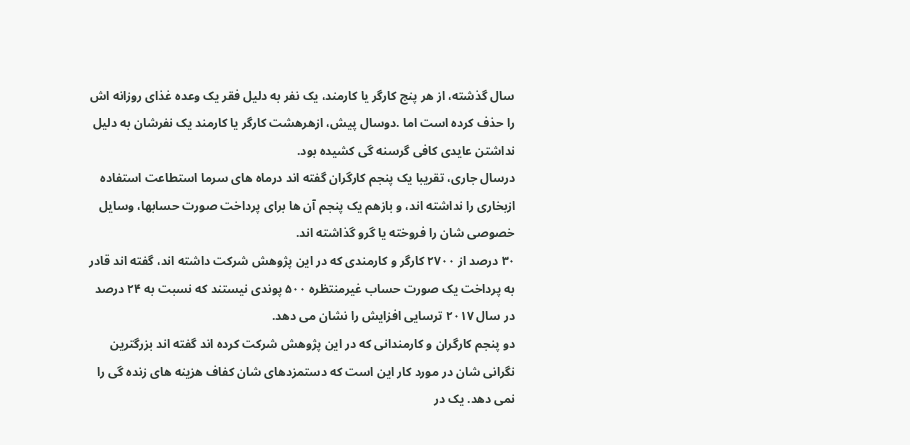سال گذشته، از هر پنج کارگر یا کارمند، یک نفر به دلیل فقر یک وعده غذای روزانه اش را حذف کرده است اما .دوسال پیش، ازهرهشت کارگر یا کارمند یک نفرشان به دلیل نداشتن عایدی کافی گرسنه گی کشیده بود.
درسال جاری، تقریبا یک پنجم کارگران گفته اند درماه های سرما استطاعت استفاده ازبخاری را نداشته اند، و بازهم یک پنجم آن ها برای پرداخت صورت حسابها، وسایل خصوصی شان را فروخته یا گرو گذاشته اند.
۳۰ درصد از ۲۷۰۰ کارگر و کارمندی که در این پژوهش شرکت داشته اند، گفته اند قادر به پرداخت یک صورت حساب غیرمنتظره ۵۰۰ پوندی نیستند که نسبت به ۲۴ درصد در سال ۲۰۱۷ ترسایی افزایش را نشان می دهد.
دو پنجم کارگران و کارمندانی که در این پژوهش شرکت کرده اند گفته اند بزرگترین نگرانی شان در مورد کار این است که دستمزدهای شان کفاف هزینه های زنده گی را نمی دهد. یک در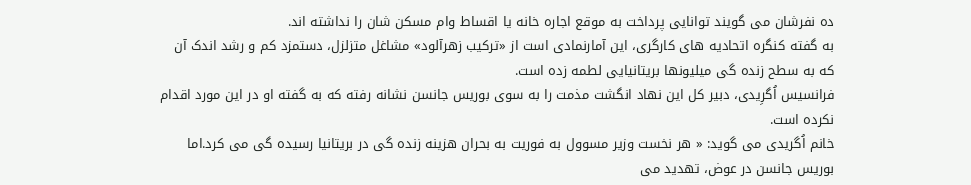ده نفرشان می گویند توانایی پرداخت به موقع اجاره خانه یا اقساط وام مسکن شان را نداشته اند.
به گفته کنگره اتحادیه های کارگری، این آمارنمادی است از «ترکیب زهرآلود» مشاغل متزلزل، دستمزد کم و رشد اندک آن که به سطح زنده گی میلیونها بریتانیایی لطمه زده است.
فرانسیس اُگرِیدی، دبیر کل این نهاد انگشت مذمت را به سوی بوریس جانسن نشانه رفته که به گفته او در این مورد اقدام نکرده است.
خانم اُگریدی می گوید: « هر نخست وزیر مسوول به فوریت به بحران هزینه زنده گی در بریتانیا رسیده گی می کرد.اما بوریس جانسن در عوض، تهدید می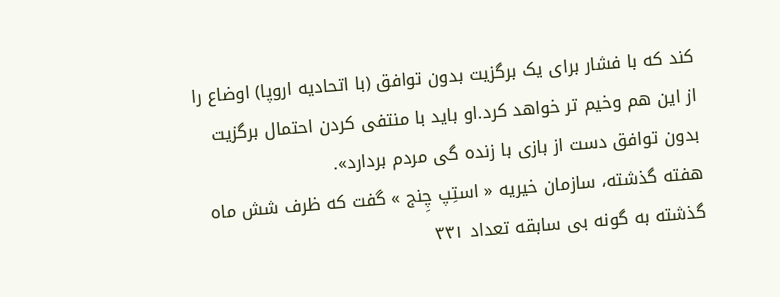کند که با فشار برای یک برگزیت بدون توافق (با اتحادیه اروپا) اوضاع را از این هم وخیم تر خواهد کرد.او باید با منتفی کردن احتمال برگزیت بدون توافق دست از بازی با زنده گی مردم بردارد».
هفته گذشته، سازمان خیریه « استِپ چِنج » گفت که ظرف شش ماه گذشته به گونه بی سابقه تعداد ۳۳۱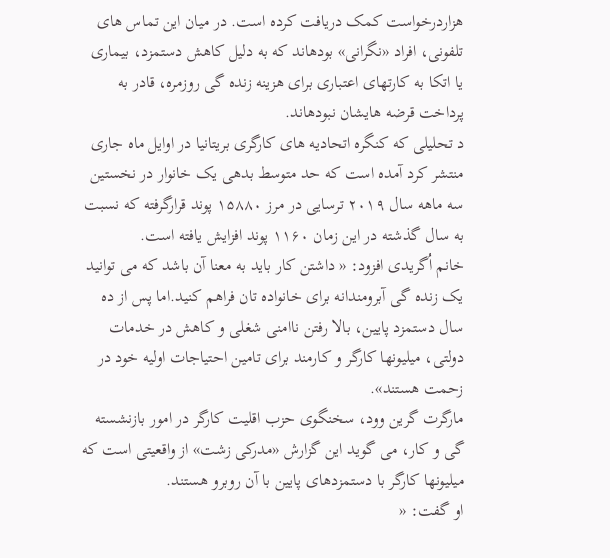هزاردرخواست کمک دریافت کرده است. در میان این تماس های تلفونی، افراد «نگرانی» بودهاند که به دلیل کاهش دستمزد، بیماری یا اتکا به کارتهای اعتباری برای هزینه زنده گی روزمره، قادر به پرداخت قرضه هایشان نبودهاند.
د تحلیلی که کنگره اتحادیه های کارگری بریتانیا در اوایل ماه جاری منتشر کرد آمده است که حد متوسط بدهی یک خانوار در نخستین سه ماهه سال ۲۰۱۹ ترسایی در مرز ۱۵۸۸۰ پوند قرارگرفته که نسبت به سال گذشته در این زمان ۱۱۶۰ پوند افزایش یافته است.
خانم اُگریدی افزود: « داشتن کار باید به معنا آن باشد که می توانید یک زنده گی آبرومندانه برای خانواده تان فراهم کنید.اما پس از ده سال دستمزد پایین، بالا رفتن ناامنی شغلی و کاهش در خدمات دولتی، میلیونها کارگر و کارمند برای تامین احتیاجات اولیه خود در زحمت هستند».
مارگرت گرین وود، سخنگوی حزب اقلیت کارگر در امور بازنشسته گی و کار، می گوید این گزارش «مدرکی زشت» از واقعیتی است که میلیونها کارگر با دستمزدهای پایین با آن روبرو هستند.
او گفت: «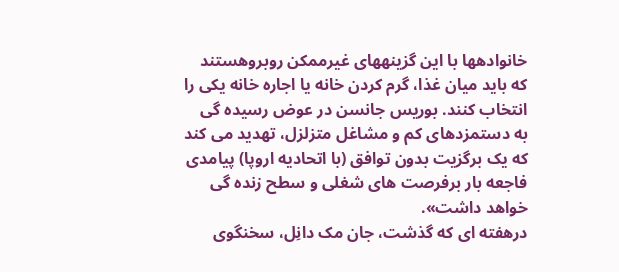خانوادهها با این گزینههای غیرممکن روبروهستند که باید میان غذا، گرم کردن خانه یا اجاره خانه یکی را انتخاب کنند. بوریس جانسن در عوض رسیده گی به دستمزدهای کم و مشاغل متزلزل، تهدید می کند که یک برگزیت بدون توافق (با اتحادیه اروپا) پیامدی فاجعه بار برفرصت های شغلی و سطح زنده گی خواهد داشت».
درهفته ای که گذشت، جان مک دانِل، سخنگوی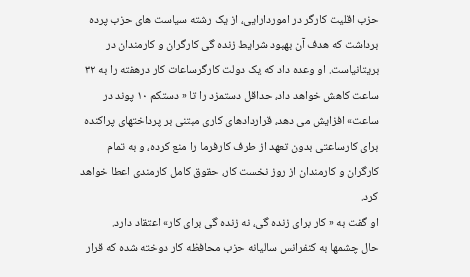حزب اقلیت کارگر در اموردارایی، از یک رشته سیاست های حزب پرده برداشت که هدف آن بهبود شرایط زنده گی کارگران و کارمندان در بریتانیاست. او وعده داد که یک دولت کارگرساعات کار درهفته را به ۳۲ ساعت کاهش خواهد داد، حداقل دستمزد را تا « دستکم ۱۰ پوند در ساعت» افزایش می دهد، قراردادهای کاری مبتنی بر پرداختهای پراکنده برای کارساعتی بدون تعهد از طرف کارفرما را منع کرده، و به تمام کارگران و کارمندان از روز نخست کار، حقوق کامل کارمندی اعطا خواهد کرد.
او گفت به « کار برای زنده گی، نه زنده گی برای کار» اعتقاد دارد.
حال چشمها به کنفرانس سالیانه حزب محافظه کار دوخته شده که قرار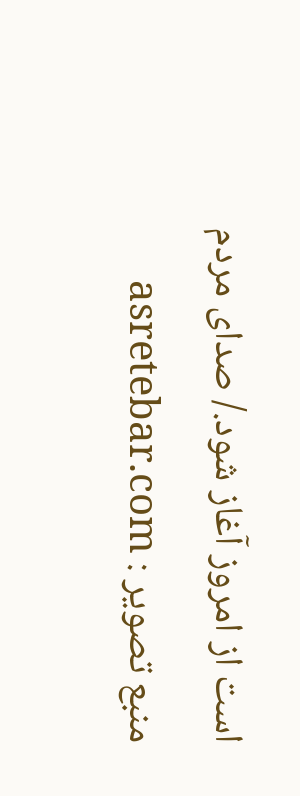است از امروز آغاز شود./ صدای مردم
منبع تصویر : asretebar.com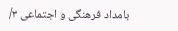بامداد فرهنگی و اجتماعی ۳/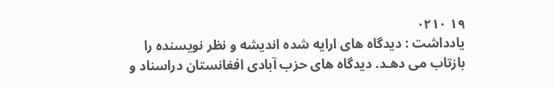۱۹ ۰۲۱۰
یادداشت : دیدگاه های ارایه شده اندیشه و نظر نویسنده را بازتاب می دهـد. دیدگاه های حزب آبادی افغانستان دراسناد و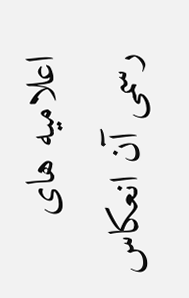اعلامیه های رسمی آن انعکاس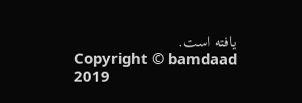یافته است.
Copyright © bamdaad 2019